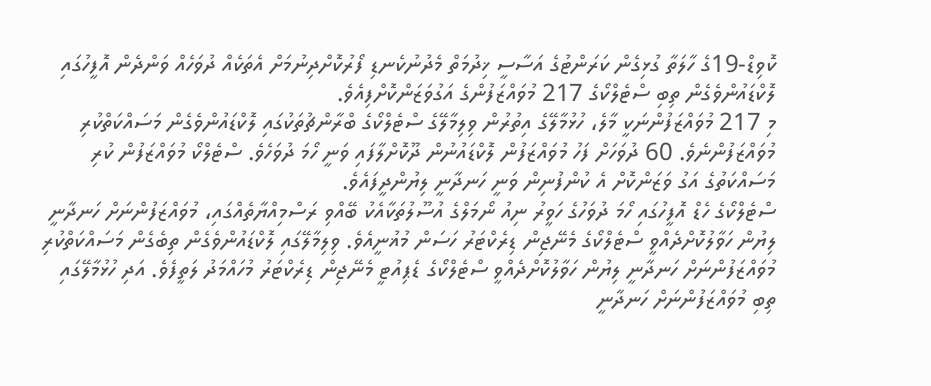ކޮވިޑް-19ގެ ހާލަތާ ގުޅިގެން ކަރަންޓުގެ އަސާސީ ޚިދުމަތް މެދުނުކެނޑި ފޯރުކޮށްދިނުމަށް އެތަކެއް ދުވަހެއް ވަންދެން އޮފީހުގައި ލޮކްޑައުންވެގެން ތިބި ސްޓެލްކޯގެ 217 މުވައްޒަފުންގެ އަގުވަޒަންކޮށްފިއެވެ.
މި 217 މުވައްޒަފުންނަކީ މާލެ، ހުޅުމާލޭގެ އިތުރުން ވިލިމާލޭގެ ސްޓެލްކޯގެ ބްރާންޗުތަކުގައި ލޮކްޑައުންވެގެން މަސައްކަތްކުރި މުވައްޒަފުންނެވެ. 60 ދުވަހަށް ފަހު މުވައްޒަފުން ލޮކްޑައުނުން ދޫކޮށްލާފައި ވަނީ ހޯމަ ދުވަހެވެ. ސްޓެލްކޯ މުވައްޒަފުން ކުރި މަސައްކަތުގެ އަގު ވަޒަންކޮށް އެ ކުންފުނިން ވަނީ ހަނދާނީ ލިޔުންދީފައެވެ.
ސްޓެލްކޯގެ ހެޑް އޮފީހުގައި ހޯމަ ދުވަހުގެ ހަވީރު ނިއު ނޯމަލްގެ އުސޫލުތަކާއެކު ބޭއްވި ރަސްމިއްޔާތެއްގައި، މުވައްޒަފުންނަށް ހަނދާނީ ލިޔުން ހަވާލުކޮށްދެއްވީ ސްޓެލްކޯގެ މެނޭޖިން ޑިރެކްޓަރު ހަސަން މުޣުނީއެވެ. ވިލިމާލޭގައި ލޮކްޑައުންވެގެން ތިބެގެން މަސައްކަތްކުރި މުވައްޒަފުންނަށް ހަނދާނީ ލިޔުން ހަވާލުކޮށްދެއްވީ ސްޓެލްކޯގެ ޑެޕިއުޓީ މެނޭޖިން ޑިރެކްޓަރު މުހައްމަދު ލަތީފެވެ. އަދި ހުޅުމާލޭގައި ތިބި މުވައްޒަފުންނަށް ހަނދާނީ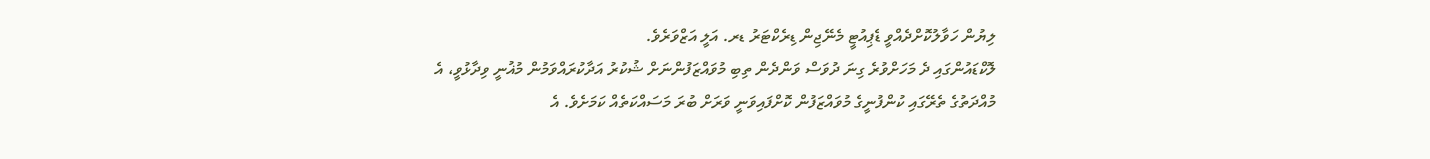ލިޔުން ހަވާލުކޮށްދެއްވީ ޑެޕިއުޓީ މެނޭޖިން ޑިރެކްޓަރު ޑރ. އަލީ އަޒްވަރެވެ.
ލޮކްޑައުންގައި ދެ މަހަށްވުރެ ގިނަ ދުވަސް ވަންދެން ތިބި މުވައްޒަފުންނަށް ޝުކުރު އަދާކުރައްވަމުން މުޣުނީ ވިދާޅުވީ، އެ މުއްދަތުގެ ތެރޭގައި ކުންފުނީގެ މުވައްޒަފުން ކޮށްފައިވަނީ ވަރަށް ބުރަ މަސައްކަތެއް ކަމަށެވެ. އެ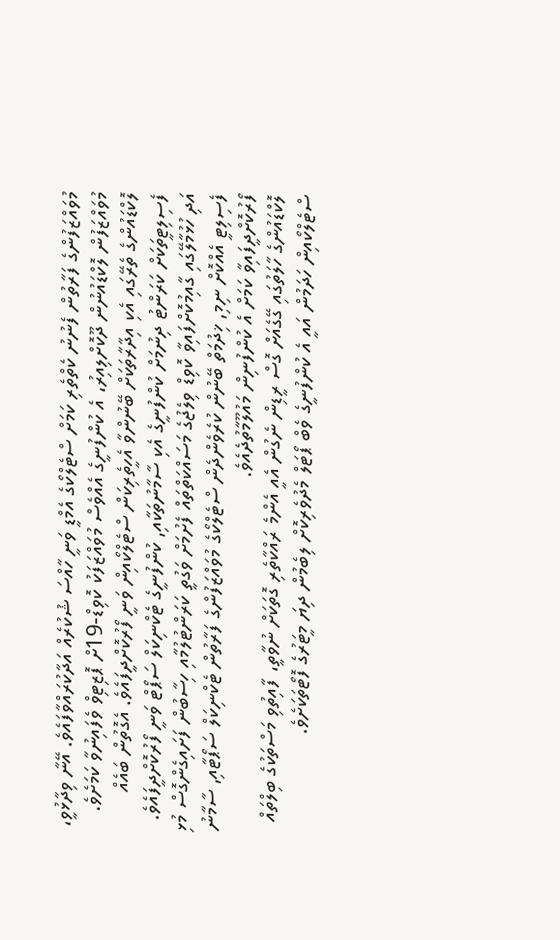މުވައްޒަފުންގެ ފަރާތުން ފެނުނު ކެތްތެރި ކަމަށް ސްޓެލްކޯގެ އެމްޑީ ވަނީ ހާއްސަ ޝުކުރެއް އަދާކުރައްވާފައެވެ. އޭނާ ވިދާޅުވީ، މުވައްޒަފުން ލޮކްޑައުނުން ދޫކޮށްލިއިރު، އެ ކުންފުނީގެ އެއްވެސް މުވައްޒަފަކު ކޮވިޑް-19ށް ޕޮޒިޓިވް ވެފައިނުވާ ކަމަށެވެ.
ލޮކްޑައުންގެ ތެރޭގައި އެކި އިދާރާތަކަށް ބޭނުންވާ އެހީތެރިކަން ސްޓެލްކޯއިން ވަނީ ފޯރުކޮށްދީފައެވެ. އެގޮތުން ބައެއް ފެސިލިޓީތަކަށް ކަރަންޓު ދިނުމަށް ކުންފުނީގެ އެކި ސާމާނުތަކާއި, ކުންފުނީގެ ޓެކްނިކަލް ސަޕޯޓް ވަނީ ފޯރުކޮށްދީފައެވެ. އަދި ހުޅުމާލޭގައި ގާއިމުކޮށްފައިވާ ކޮވިޑް ވިލެޖުގެ މަސައްކަތްތައް ފެށުމަށް ވަގުތީ ކަރަންޓުލުމާއި ހިސާބުން ފަށައިގެންގޮސް މުޅި ފެސިލިޓީ އެއްކޮށް ނިމި, ޚިދުމަތް ބޭނުން ކުރެވެންދެން ސްޓެލްކޯގެ މުވައްޒަފުންގެ ފަރާތުން ޓެކްނިކަލް ސަޕޯޓާއި, ސާމާނު ފޯރުކޮށްދީފައިވާ ކަމަށް އެ ކުންފުނިން މައުލޫމާތުދެއެވެ.
ލޮކްޑައުންގެ ހާލަތުގައި ގޭގެއަށް ގޮސް ރީޑިން ނެގުން އެއީ އެންމެ ރައްކާތެރި ގޮތަކަށް ނުވާތީ، ފާއިތުވި މަސްތަކުގެ ބިލްތައް ސްޓެލްކޯއިން ހަދަމުން އައީ އެ ކުންފުނީގެ ވެބް ޕޯޓަލް މެދުވެރިކޮށް ލިބެމުން ދިޔަ މީޓަރުގެ ފޮޓޯތަކަށެވެ.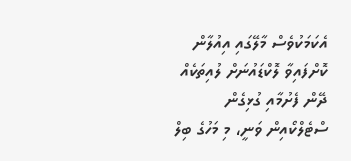އެކަމަކުވެސް މާލޭގައި އިއުލާން ކޮށްފައިވާ ލޮކްޑައުނަށް ލުއިތަކެއް ދޭން ފެށުމާއި ގުޅިގެން ސްޓެލްކޯއިން ވަނީ، މި މަހުގެ ބިލް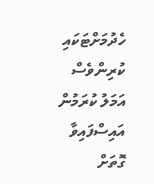ހެދުމަށްޓަކައި ކުރިންވެސް އަމަލު ކުރަމުން އައިސްފައިވާ ގޮތަށް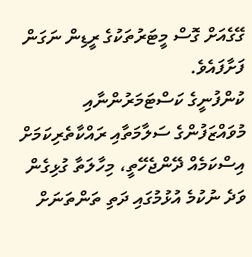ގޭގެއަށް ގޮސް މީޓަރުތަކުގެ ރީޑިން ނަގަން ފަށާފައެވެ.
ކުންފުނީގެ ކަސްޓަމަރުންނާއި މުވައްޒަފުންގެ ސަލާމަތާއި ރައްކާތެރިކަމަށް އިސްކަމެއް ދޭންޖެހޭތީ، މިހާލަތާ ގުޅިގެން ވަދެ ނުކުމެ އުޅުމުގައި ދަތި ތަންތަނަށް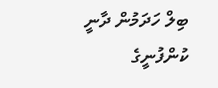ބިލް ހަދަމުން ދާނީ ކުންފުނީގެ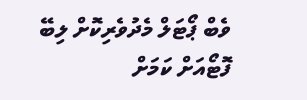ވެބް ޕޯޓަލް މެދުވެރިކޮށް ލިބޭ ފޮޓޯއަށް ކަމަށް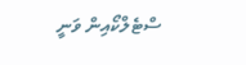ސްޓެލްކޯއިން ވަނީ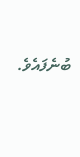ބުނެފައެވެ.